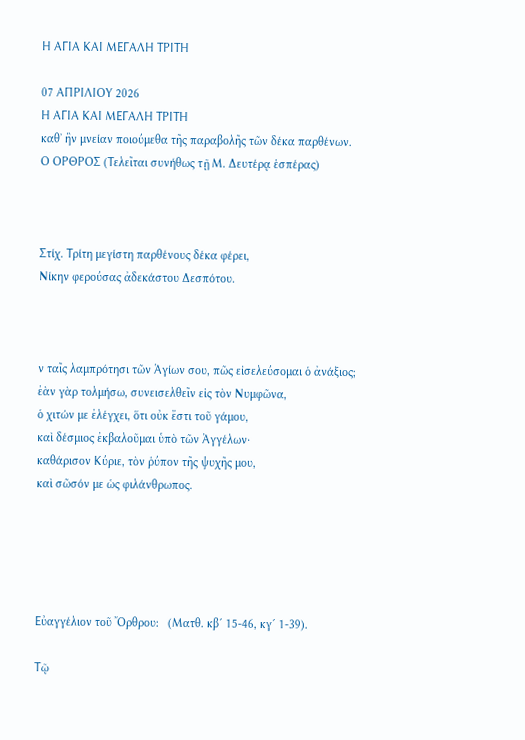Η ΑΓΙΑ ΚΑΙ ΜΕΓΑΛΗ ΤΡΙΤΗ

07 ΑΠΡΙΛΙΟΥ 2026
Η ΑΓΙΑ ΚΑΙ ΜΕΓΑΛΗ ΤΡΙΤΗ
καθ᾿ ἣν μνείαν ποιούμεθα τῆς παραβολῆς τῶν δέκα παρθένων.
Ο ΟΡΘΡΟΣ (Τελεῖται συνήθως τῇ Μ. Δευτέρᾳ ἑσπέρας)



Στίχ. Τρίτη μεγίστη παρθένους δέκα φέρει,
Νίκην φερούσας ἀδεκάστου Δεσπότου.



ν ταῖς λαμπρότησι τῶν Ἁγίων σου, πῶς εἰσελεύσομαι ὁ ἀνάξιος;
ἐὰν γὰρ τολμήσω, συνεισελθεῖν εἰς τὸν Νυμφῶνα,
ὁ χιτών με ἐλέγχει, ὅτι οὐκ ἔστι τοῦ γάμου,
καὶ δέσμιος ἐκβαλοῦμαι ὑπὸ τῶν Ἀγγέλων·
καθάρισον Κύριε, τὸν ῥύπον τῆς ψυχῆς μου,
καὶ σῶσόν με ὡς φιλάνθρωπος.





Εὐαγγέλιον τοῦ Ὄρθρου:   (Ματθ. κβ´ 15-46, κγ´ 1-39).

Τῷ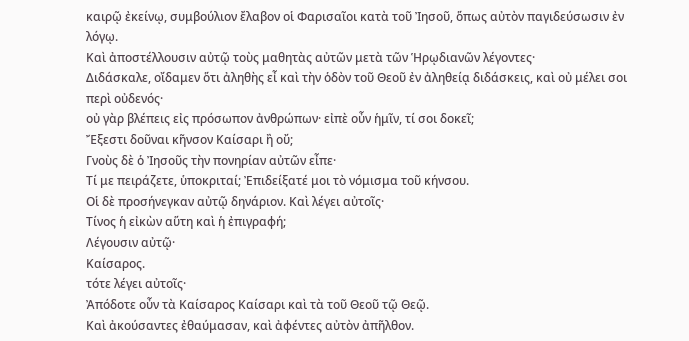καιρῷ ἐκείνῳ, συμβούλιον ἔλαβον οἱ Φαρισαῖοι κατὰ τοῦ Ἰησοῦ, ὅπως αὐτὸν παγιδεύσωσιν ἐν λόγῳ.
Καὶ ἀποστέλλουσιν αὐτῷ τοὺς μαθητὰς αὐτῶν μετὰ τῶν Ἡρῳδιανῶν λέγοντες·
Διδάσκαλε, οἴδαμεν ὅτι ἀληθὴς εἶ καὶ τὴν ὁδὸν τοῦ Θεοῦ ἐν ἀληθείᾳ διδάσκεις, καὶ οὐ μέλει σοι περὶ οὐδενός·
οὐ γὰρ βλέπεις εἰς πρόσωπον ἀνθρώπων· εἰπὲ οὖν ἡμῖν, τί σοι δοκεῖ;
Ἔξεστι δοῦναι κῆνσον Καίσαρι ἢ οὔ;
Γνοὺς δὲ ὁ Ἰησοῦς τὴν πονηρίαν αὐτῶν εἶπε·
Τί με πειράζετε, ὑποκριταί; Ἐπιδείξατέ μοι τὸ νόμισμα τοῦ κήνσου.
Οἱ δὲ προσήνεγκαν αὐτῷ δηνάριον. Καὶ λέγει αὐτοῖς·
Τίνος ἡ εἰκὼν αὕτη καὶ ἡ ἐπιγραφή;
Λέγουσιν αὐτῷ·
Καίσαρος.
τότε λέγει αὐτοῖς·
Ἀπόδοτε οὖν τὰ Καίσαρος Καίσαρι καὶ τὰ τοῦ Θεοῦ τῷ Θεῷ.
Καὶ ἀκούσαντες ἐθαύμασαν, καὶ ἀφέντες αὐτὸν ἀπῆλθον.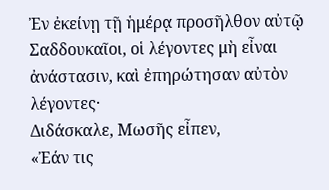Ἐν ἐκείνῃ τῇ ἡμέρᾳ προσῆλθον αὐτῷ Σαδδουκαῖοι, οἱ λέγοντες μὴ εἶναι ἀνάστασιν, καὶ ἐπηρώτησαν αὐτὸν λέγοντες·
Διδάσκαλε, Μωσῆς εἶπεν,
«Ἐάν τις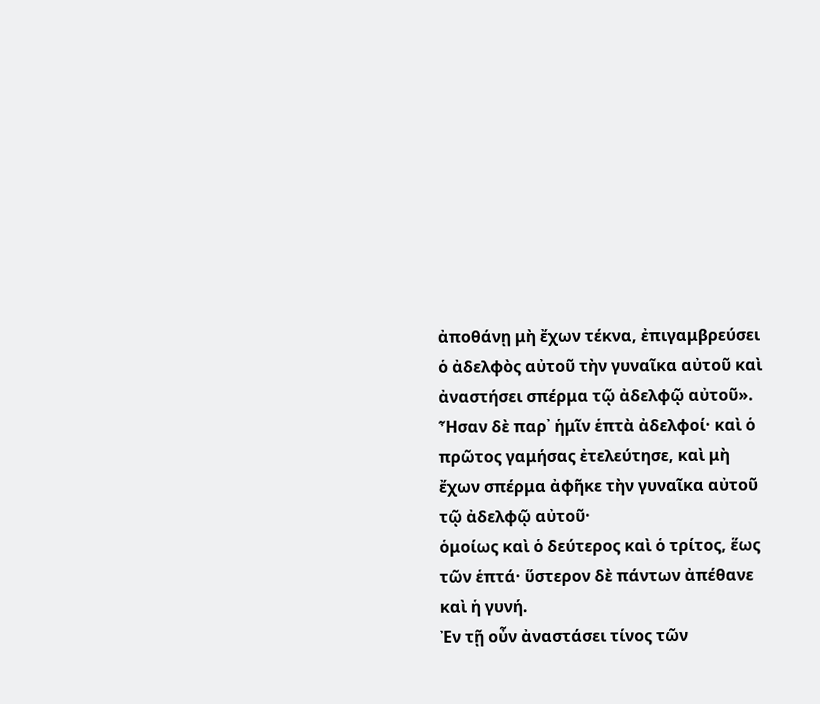ἀποθάνῃ μὴ ἔχων τέκνα, ἐπιγαμβρεύσει ὁ ἀδελφὸς αὐτοῦ τὴν γυναῖκα αὐτοῦ καὶ ἀναστήσει σπέρμα τῷ ἀδελφῷ αὐτοῦ».
Ἦσαν δὲ παρ᾿ ἡμῖν ἑπτὰ ἀδελφοί· καὶ ὁ πρῶτος γαμήσας ἐτελεύτησε, καὶ μὴ ἔχων σπέρμα ἀφῆκε τὴν γυναῖκα αὐτοῦ τῷ ἀδελφῷ αὐτοῦ·
ὁμοίως καὶ ὁ δεύτερος καὶ ὁ τρίτος, ἕως τῶν ἑπτά· ὕστερον δὲ πάντων ἀπέθανε καὶ ἡ γυνή.
Ἐν τῇ οὖν ἀναστάσει τίνος τῶν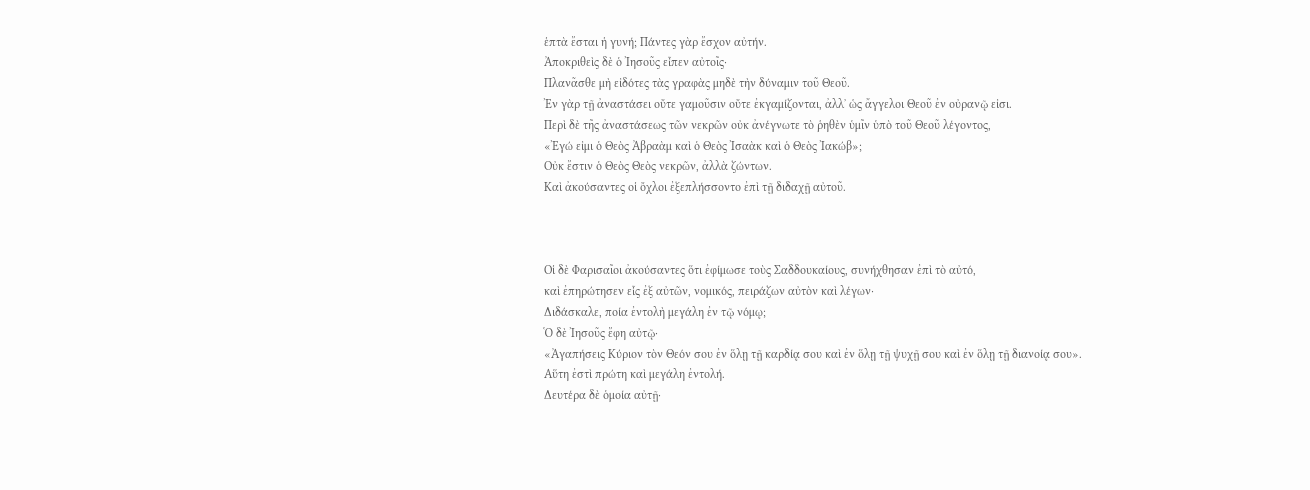ἑπτὰ ἔσται ἡ γυνή; Πάντες γὰρ ἔσχον αὐτήν.
Ἀποκριθεὶς δὲ ὁ Ἰησοῦς εἶπεν αὐτοῖς·
Πλανᾶσθε μὴ εἰδότες τὰς γραφὰς μηδὲ τὴν δύναμιν τοῦ Θεοῦ.
Ἐν γὰρ τῇ ἀναστάσει οὔτε γαμοῦσιν οὔτε ἐκγαμίζονται, ἀλλ᾿ ὡς ἄγγελοι Θεοῦ ἐν οὐρανῷ εἰσι.
Περὶ δὲ τῆς ἀναστάσεως τῶν νεκρῶν οὐκ ἀνέγνωτε τὸ ῥηθὲν ὑμῖν ὑπὸ τοῦ Θεοῦ λέγοντος,
«Ἐγώ εἰμι ὁ Θεὸς Ἀβραὰμ καὶ ὁ Θεὸς Ἰσαὰκ καὶ ὁ Θεὸς Ἰακώβ»;
Οὐκ ἔστιν ὁ Θεὸς Θεὸς νεκρῶν, ἀλλὰ ζώντων.
Καὶ ἀκούσαντες οἱ ὄχλοι ἐξεπλήσσοντο ἐπὶ τῇ διδαχῇ αὐτοῦ.



Οἱ δὲ Φαρισαῖοι ἀκούσαντες ὅτι ἐφίμωσε τοὺς Σαδδουκαίους, συνήχθησαν ἐπὶ τὸ αὐτό,
καὶ ἐπηρώτησεν εἷς ἐξ αὐτῶν, νομικός, πειράζων αὐτὸν καὶ λέγων·
Διδάσκαλε, ποία ἐντολὴ μεγάλη ἐν τῷ νόμῳ;
Ὁ δὲ Ἰησοῦς ἔφη αὐτῷ·
«Ἀγαπήσεις Κύριον τὸν Θεόν σου ἐν ὅλῃ τῇ καρδίᾳ σου καὶ ἐν ὅλῃ τῇ ψυχῇ σου καὶ ἐν ὅλῃ τῇ διανοίᾳ σου».
Αὕτη ἐστὶ πρώτη καὶ μεγάλη ἐντολή.
Δευτέρα δὲ ὁμοία αὐτῇ·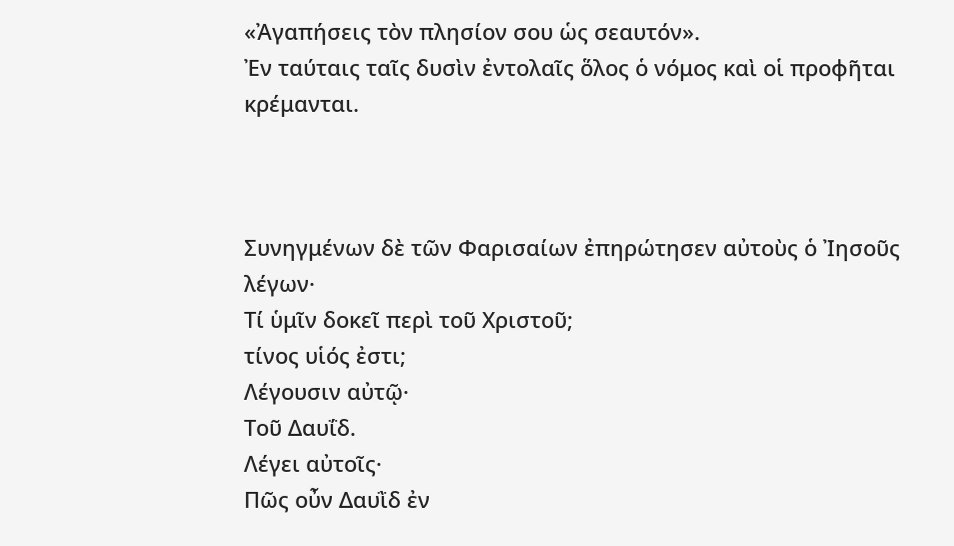«Ἀγαπήσεις τὸν πλησίον σου ὡς σεαυτόν».
Ἐν ταύταις ταῖς δυσὶν ἐντολαῖς ὅλος ὁ νόμος καὶ οἱ προφῆται κρέμανται.



Συνηγμένων δὲ τῶν Φαρισαίων ἐπηρώτησεν αὐτοὺς ὁ Ἰησοῦς λέγων·
Τί ὑμῖν δοκεῖ περὶ τοῦ Χριστοῦ;
τίνος υἱός ἐστι;
Λέγουσιν αὐτῷ·
Τοῦ Δαυΐδ.
Λέγει αὐτοῖς·
Πῶς οὖν Δαυῒδ ἐν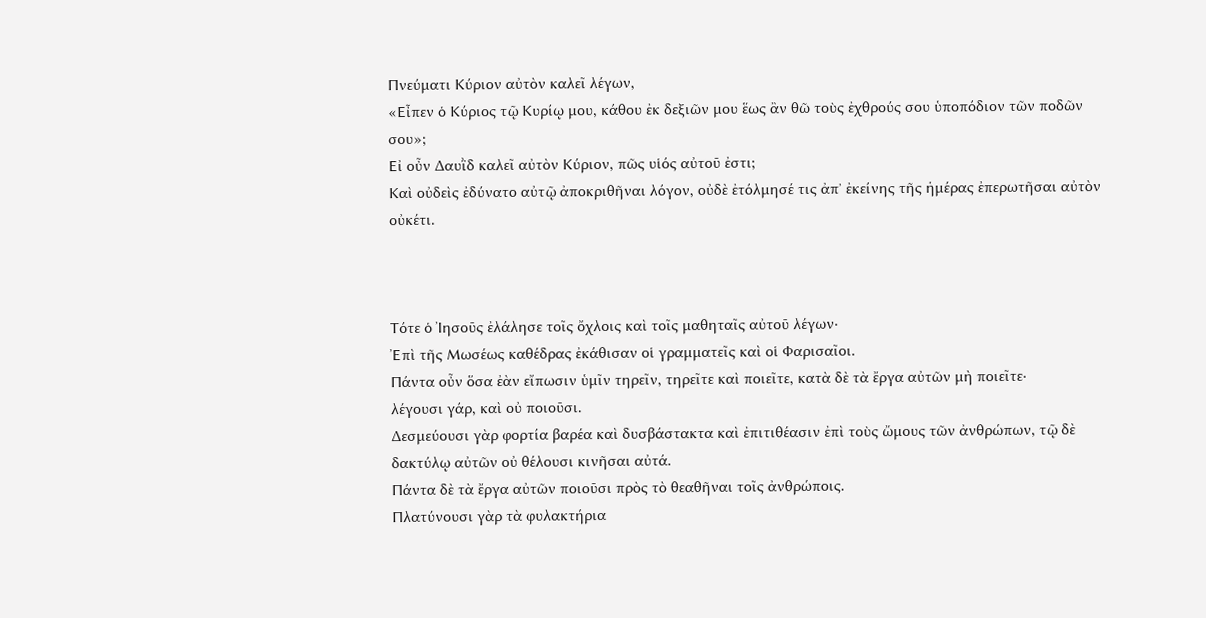Πνεύματι Κύριον αὐτὸν καλεῖ λέγων,
«Εἶπεν ὁ Κύριος τῷ Κυρίῳ μου, κάθου ἐκ δεξιῶν μου ἕως ἂν θῶ τοὺς ἐχθρούς σου ὑποπόδιον τῶν ποδῶν σου»;
Εἰ οὖν Δαυῒδ καλεῖ αὐτὸν Κύριον, πῶς υἱός αὐτοῦ ἐστι;
Καὶ οὐδεὶς ἐδύνατο αὐτῷ ἀποκριθῆναι λόγον, οὐδὲ ἐτόλμησέ τις ἀπ᾿ ἐκείνης τῆς ἡμέρας ἐπερωτῆσαι αὐτὸν οὐκέτι.



Τότε ὁ Ἰησοῦς ἐλάλησε τοῖς ὄχλοις καὶ τοῖς μαθηταῖς αὐτοῦ λέγων·
Ἐπὶ τῆς Μωσέως καθέδρας ἐκάθισαν οἱ γραμματεῖς καὶ οἱ Φαρισαῖοι.
Πάντα οὖν ὅσα ἐὰν εἴπωσιν ὑμῖν τηρεῖν, τηρεῖτε καὶ ποιεῖτε, κατὰ δὲ τὰ ἔργα αὐτῶν μὴ ποιεῖτε·
λέγουσι γάρ, καὶ οὐ ποιοῦσι.
Δεσμεύουσι γὰρ φορτία βαρέα καὶ δυσβάστακτα καὶ ἐπιτιθέασιν ἐπὶ τοὺς ὤμους τῶν ἀνθρώπων, τῷ δὲ δακτύλῳ αὐτῶν οὐ θέλουσι κινῆσαι αὐτά.
Πάντα δὲ τὰ ἔργα αὐτῶν ποιοῦσι πρὸς τὸ θεαθῆναι τοῖς ἀνθρώποις.
Πλατύνουσι γὰρ τὰ φυλακτήρια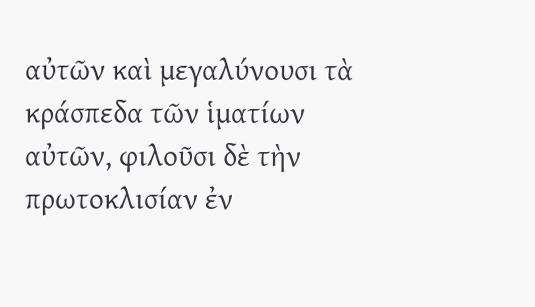αὐτῶν καὶ μεγαλύνουσι τὰ κράσπεδα τῶν ἱματίων αὐτῶν, φιλοῦσι δὲ τὴν πρωτοκλισίαν ἐν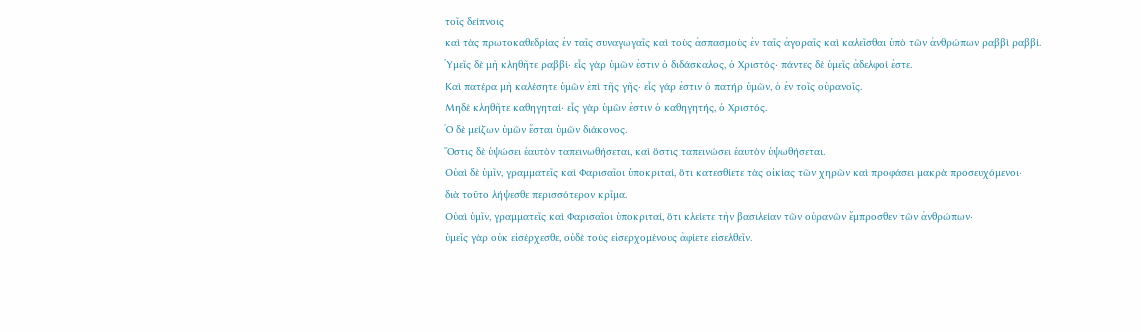τοῖς δείπνοις
καὶ τὰς πρωτοκαθεδρίας ἐν ταῖς συναγωγαῖς καὶ τοὺς ἀσπασμοὺς ἐν ταῖς ἀγοραῖς καὶ καλεῖσθαι ὑπὸ τῶν ἀνθρώπων ραββὶ ραββί.
Ὑμεῖς δὲ μὴ κληθῆτε ραββί· εἷς γὰρ ὑμῶν ἐστιν ὁ διδάσκαλος, ὁ Χριστός· πάντες δὲ ὑμεῖς ἀδελφοί ἐστε.
Καὶ πατέρα μὴ καλέσητε ὑμῶν ἐπὶ τῆς γῆς· εἷς γάρ ἐστιν ὁ πατήρ ὑμῶν, ὁ ἐν τοῖς οὐρανοῖς.
Μηδὲ κληθῆτε καθηγηταί· εἷς γὰρ ὑμῶν ἐστιν ὁ καθηγητής, ὁ Χριστός.
Ὁ δὲ μείζων ὑμῶν ἔσται ὑμῶν διάκονος.
Ὅστις δὲ ὑψώσει ἑαυτὸν ταπεινωθήσεται, καὶ ὅστις ταπεινώσει ἑαυτὸν ὑψωθήσεται.
Οὐαὶ δὲ ὑμῖν, γραμματεῖς καὶ Φαρισαῖοι ὑποκριταί, ὅτι κατεσθίετε τὰς οἰκίας τῶν χηρῶν καὶ προφάσει μακρὰ προσευχόμενοι·
διὰ τοῦτο λήψεσθε περισσότερον κρῖμα.
Οὐαὶ ὑμῖν, γραμματεῖς καὶ Φαρισαῖοι ὑποκριταί, ὅτι κλείετε τὴν βασιλείαν τῶν οὐρανῶν ἔμπροσθεν τῶν ἀνθρώπων·
ὑμεῖς γὰρ οὐκ εἰσέρχεσθε, οὐδὲ τοὺς εἰσερχομένους ἀφίετε εἰσελθεῖν.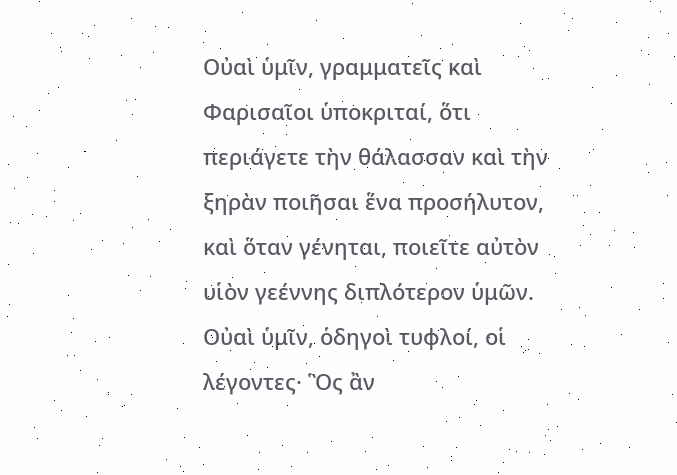Οὐαὶ ὑμῖν, γραμματεῖς καὶ Φαρισαῖοι ὑποκριταί, ὅτι περιάγετε τὴν θάλασσαν καὶ τὴν ξηρὰν ποιῆσαι ἕνα προσήλυτον,
καὶ ὅταν γένηται, ποιεῖτε αὐτὸν υἱὸν γεέννης διπλότερον ὑμῶν.
Οὐαὶ ὑμῖν, ὁδηγοὶ τυφλοί, οἱ λέγοντες· Ὃς ἂν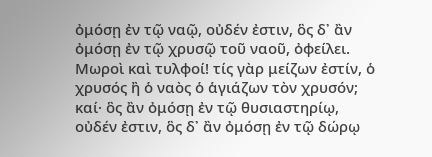ὀμόσῃ ἐν τῷ ναῷ, οὐδέν ἐστιν, ὃς δ᾿ ἂν ὀμόσῃ ἐν τῷ χρυσῷ τοῦ ναοῦ, ὀφείλει.
Μωροὶ καὶ τυλφοί! τίς γὰρ μείζων ἐστίν, ὁ χρυσός ἢ ὁ ναὸς ὁ ἁγιάζων τὸν χρυσόν;
καί· ὃς ἂν ὀμόσῃ ἐν τῷ θυσιαστηρίῳ, οὐδέν ἐστιν, ὃς δ᾿ ἂν ὀμόσῃ ἐν τῷ δώρῳ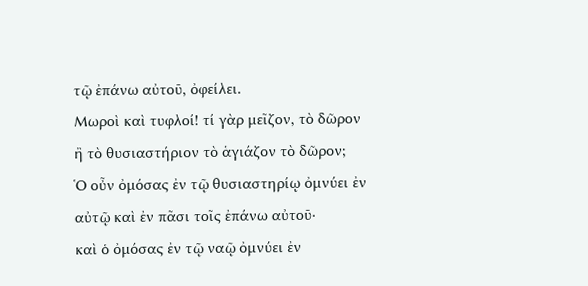τῷ ἐπάνω αὐτοῦ, ὀφείλει.
Μωροὶ καὶ τυφλοί! τί γὰρ μεῖζον, τὸ δῶρον ἢ τὸ θυσιαστήριον τὸ ἁγιάζον τὸ δῶρον;
Ὁ οὖν ὀμόσας ἐν τῷ θυσιαστηρίῳ ὀμνύει ἐν αὐτῷ καὶ ἐν πᾶσι τοῖς ἐπάνω αὐτοῦ·
καὶ ὁ ὀμόσας ἐν τῷ ναῷ ὀμνύει ἐν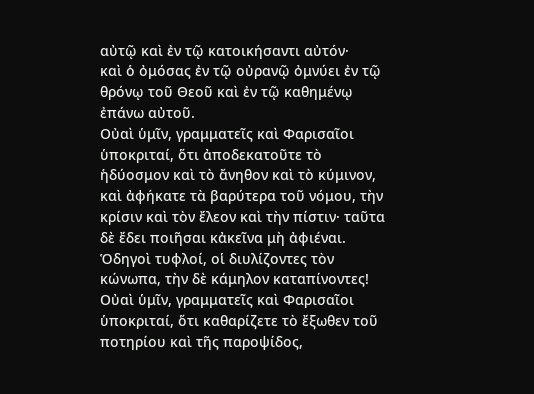αὐτῷ καὶ ἐν τῷ κατοικήσαντι αὐτόν·
καὶ ὁ ὀμόσας ἐν τῷ οὐρανῷ ὀμνύει ἐν τῷ θρόνῳ τοῦ Θεοῦ καὶ ἐν τῷ καθημένῳ ἐπάνω αὐτοῦ.
Οὐαὶ ὑμῖν, γραμματεῖς καὶ Φαρισαῖοι ὑποκριταί, ὅτι ἀποδεκατοῦτε τὸ ἡδύοσμον καὶ τὸ ἄνηθον καὶ τὸ κύμινον,
καὶ ἀφήκατε τὰ βαρύτερα τοῦ νόμου, τὴν κρίσιν καὶ τὸν ἔλεον καὶ τὴν πίστιν· ταῦτα δὲ ἔδει ποιῆσαι κἀκεῖνα μὴ ἀφιέναι.
Ὁδηγοὶ τυφλοί, οἱ διυλίζοντες τὸν κώνωπα, τὴν δὲ κάμηλον καταπίνοντες!
Οὐαὶ ὑμῖν, γραμματεῖς καὶ Φαρισαῖοι ὑποκριταί, ὅτι καθαρίζετε τὸ ἔξωθεν τοῦ ποτηρίου καὶ τῆς παροψίδος,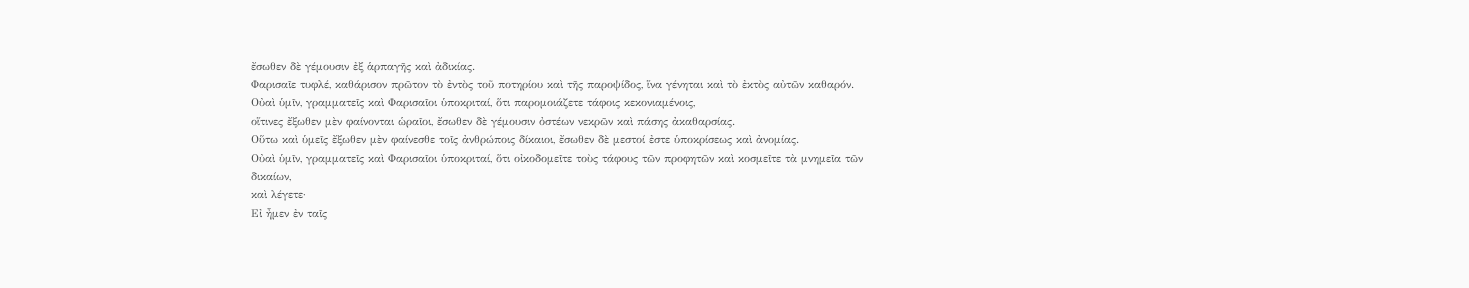ἔσωθεν δὲ γέμουσιν ἐξ ἁρπαγῆς καὶ ἀδικίας.
Φαρισαῖε τυφλέ, καθάρισον πρῶτον τὸ ἐντὸς τοῦ ποτηρίου καὶ τῆς παροψίδος, ἵνα γένηται καὶ τὸ ἐκτὸς αὐτῶν καθαρόν.
Οὐαὶ ὑμῖν, γραμματεῖς καὶ Φαρισαῖοι ὑποκριταί, ὅτι παρομοιάζετε τάφοις κεκονιαμένοις,
οἵτινες ἔξωθεν μὲν φαίνονται ὡραῖοι, ἔσωθεν δὲ γέμουσιν ὀστέων νεκρῶν καὶ πάσης ἀκαθαρσίας.
Οὕτω καὶ ὑμεῖς ἔξωθεν μὲν φαίνεσθε τοῖς ἀνθρώποις δίκαιοι, ἔσωθεν δὲ μεστοί ἐστε ὑποκρίσεως καὶ ἀνομίας.
Οὐαὶ ὑμῖν, γραμματεῖς καὶ Φαρισαῖοι ὑποκριταί, ὅτι οἰκοδομεῖτε τοὺς τάφους τῶν προφητῶν καὶ κοσμεῖτε τὰ μνημεῖα τῶν δικαίων,
καὶ λέγετε·
Εἰ ἦμεν ἐν ταῖς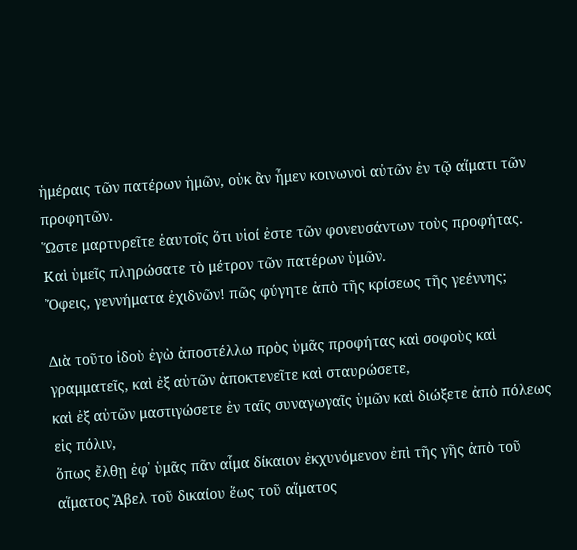ἡμέραις τῶν πατέρων ἡμῶν, οὐκ ἂν ἦμεν κοινωνοὶ αὐτῶν ἐν τῷ αἵματι τῶν προφητῶν.
Ὥστε μαρτυρεῖτε ἑαυτοῖς ὅτι υἱοί ἐστε τῶν φονευσάντων τοὺς προφήτας. Καὶ ὑμεῖς πληρώσατε τὸ μέτρον τῶν πατέρων ὑμῶν.
Ὄφεις, γεννήματα ἐχιδνῶν! πῶς φύγητε ἀπὸ τῆς κρίσεως τῆς γεέννης;

Διὰ τοῦτο ἰδοὺ ἐγὼ ἀποστέλλω πρὸς ὑμᾶς προφήτας καὶ σοφοὺς καὶ γραμματεῖς, καὶ ἐξ αὐτῶν ἀποκτενεῖτε καὶ σταυρώσετε,
καὶ ἐξ αὐτῶν μαστιγώσετε ἐν ταῖς συναγωγαῖς ὑμῶν καὶ διώξετε ἀπὸ πόλεως εἰς πόλιν,
ὅπως ἔλθῃ ἐφ᾿ ὑμᾶς πᾶν αἷμα δίκαιον ἐκχυνόμενον ἐπὶ τῆς γῆς ἀπὸ τοῦ αἵματος Ἄβελ τοῦ δικαίου ἕως τοῦ αἵματος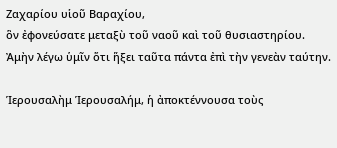Ζαχαρίου υἱοῦ Βαραχίου,
ὃν ἐφονεύσατε μεταξὺ τοῦ ναοῦ καὶ τοῦ θυσιαστηρίου. Ἀμὴν λέγω ὑμῖν ὅτι ἥξει ταῦτα πάντα ἐπὶ τὴν γενεὰν ταύτην.

Ἱερουσαλὴμ Ἱερουσαλήμ, ἡ ἀποκτέννουσα τοὺς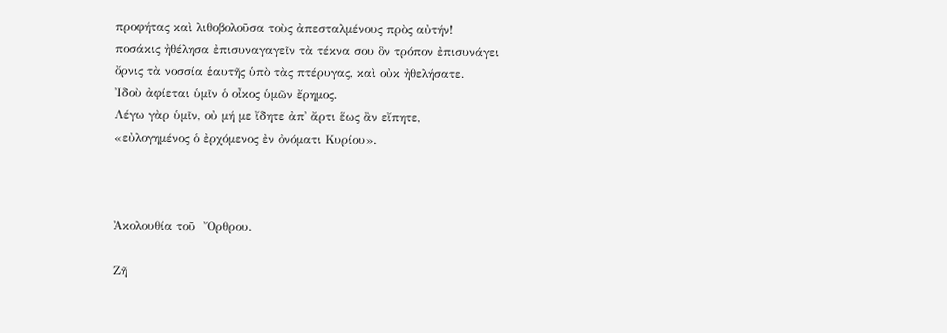προφήτας καὶ λιθοβολοῦσα τοὺς ἀπεσταλμένους πρὸς αὐτήν!
ποσάκις ἠθέλησα ἐπισυναγαγεῖν τὰ τέκνα σου ὃν τρόπον ἐπισυνάγει ὄρνις τὰ νοσσία ἑαυτῆς ὑπὸ τὰς πτέρυγας, καὶ οὐκ ἠθελήσατε.
Ἰδοὺ ἀφίεται ὑμῖν ὁ οἶκος ὑμῶν ἔρημος.
Λέγω γὰρ ὑμῖν, οὐ μή με ἴδητε ἀπ᾿ ἄρτι ἕως ἂν εἴπητε,
«εὐλογημένος ὁ ἐρχόμενος ἐν ὀνόματι Κυρίου».



Ἀκολουθία τοῦ  Ὄρθρου.

Ζῆ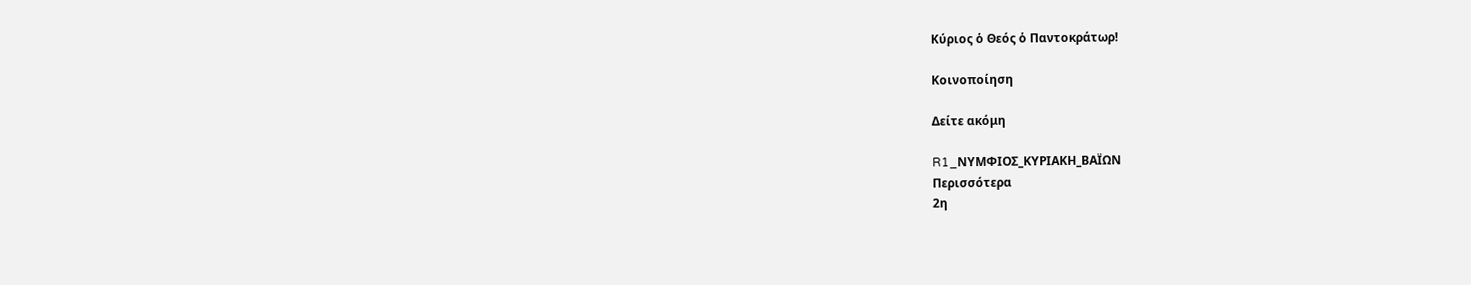Κύριος ὁ Θεός ὁ Παντοκράτωρ!

Κοινοποίηση

Δείτε ακόμη

R1_ΝΥΜΦΙΟΣ_ΚΥΡΙΑΚΗ_ΒΑΪΩΝ
Περισσότερα
2η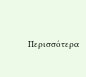Περισσότερα